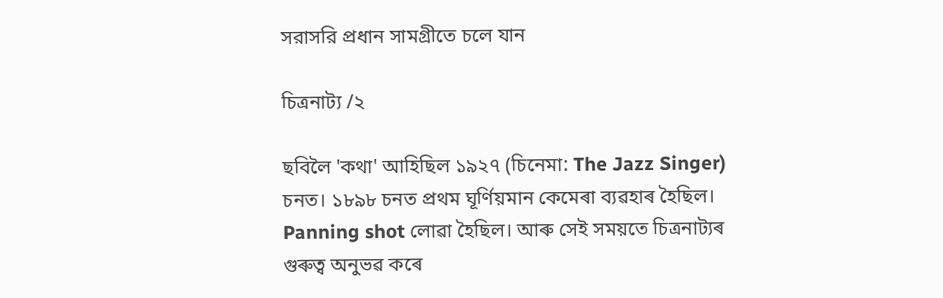সরাসরি প্রধান সামগ্রীতে চলে যান

চিত্ৰনাট্য /২

ছবিলৈ 'কথা' আহিছিল ১৯২৭ (চিনেমা: The Jazz Singer) চনত। ১৮৯৮ চনত প্ৰথম ঘূৰ্ণিয়মান কেমেৰা ব্যৱহাৰ হৈছিল। Panning shot লোৱা হৈছিল। আৰু সেই সময়তে চিত্ৰনাট্যৰ গুৰুত্ব অনুভৱ কৰে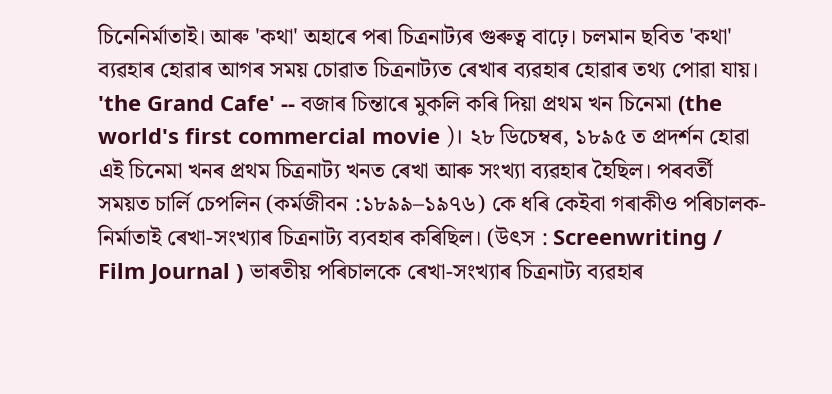চিনেনিৰ্মাতাই। আৰু 'কথা' অহাৰে পৰা চিত্ৰনাট্যৰ গুৰুত্ব বাঢ়ে। চলমান ছবিত 'কথা' ব্যৱহাৰ হোৱাৰ আগৰ সময় চোৱাত চিত্ৰনাট্যত ৰেখাৰ ব্যৱহাৰ হোৱাৰ তথ্য পোৱা যায়। 'the Grand Cafe' -- বজাৰ চিন্তাৰে মুকলি কৰি দিয়া প্ৰথম খন চিনেমা (the world's first commercial movie )। ২৮ ডিচেম্বৰ, ১৮৯৫ ত প্ৰদৰ্শন হোৱা এই চিনেমা খনৰ প্ৰথম চিত্ৰনাট্য খনত ৰেখা আৰু সংখ্যা ব্যৱহাৰ হৈছিল। পৰবৰ্তী সময়ত চাৰ্লি চেপলিন (কর্মজীবন :১৮৯৯–১৯৭৬) কে ধৰি কেইবা গৰাকীও পৰিচালক-নিৰ্মাতাই ৰেখা-সংখ্যাৰ চিত্ৰনাট্য ব্যবহাৰ কৰিছিল। (উৎস : Screenwriting / Film Journal ) ভাৰতীয় পৰিচালকে ৰেখা-সংখ্যাৰ চিত্ৰনাট্য ব্যৱহাৰ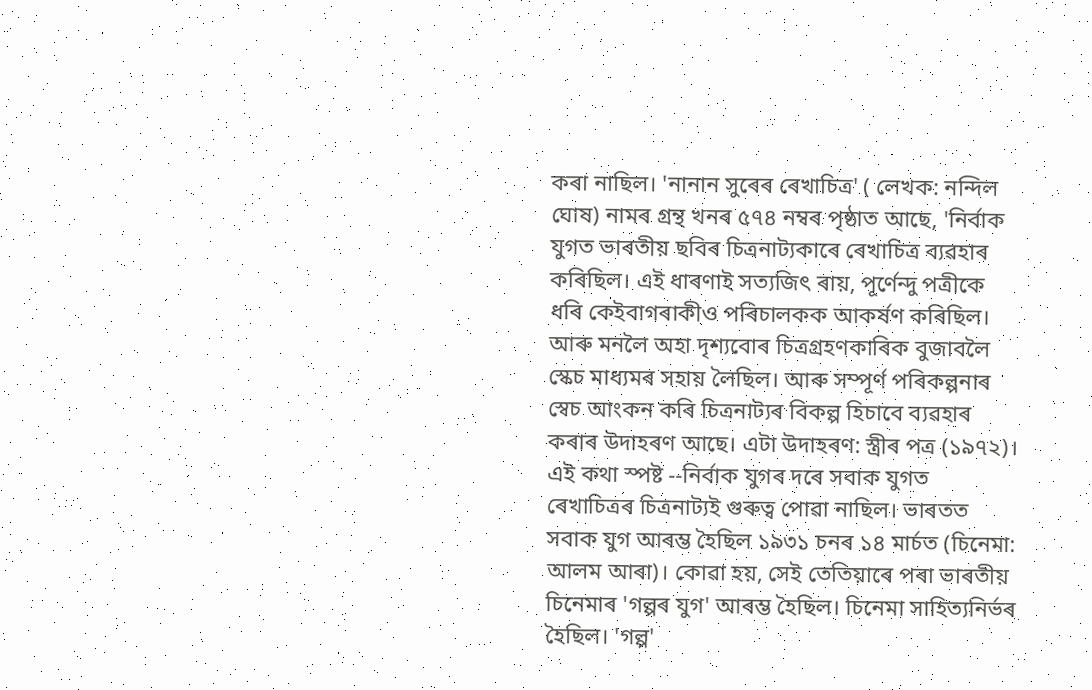কৰা নাছিল। 'নানান সুৰেৰ ৰেখাচিত্র' ( লেখক: নন্দিল ঘোষ) নামৰ গ্ৰন্থ খনৰ ৫৭৪ নম্বৰ পৃষ্ঠাত আছে, 'নিৰ্বাক যুগত ভাৰতীয় ছবিৰ চিত্ৰনাট্যকাৰে ৰেখাচিত্ৰ ব্যৱহাৰ কৰিছিল। এই ধাৰণাই সত্যজিৎ ৰায়, পূর্ণেন্দু পত্রীকে ধৰি কেইবাগৰাকীও পৰিচালকক আকৰ্ষণ কৰিছিল। আৰু মনলৈ অহা দৃশ্যবোৰ চিত্ৰগ্ৰহণকাৰিক বুজাবলৈ স্কেচ মাধ্যমৰ সহায় লৈছিল। আৰু সম্পূৰ্ণ পৰিকল্পনাৰ স্বেচ আংকন কৰি চিত্ৰনাট্যৰ বিকল্প হিচাবে ব্যৱহাৰ কৰাৰ উদাহৰণ আছে। এটা উদাহৰণ: স্ত্ৰীৰ পত্ৰ (১৯৭২)। এই কথা স্পষ্ট --নিৰ্বাক যুগৰ দৰে সবাক যুগত ৰেখাচিত্ৰৰ চিত্ৰনাট্যই গুৰুত্ব পোৱা নাছিল। ভাৰতত সবাক যুগ আৰম্ভ হৈছিল ১৯৩১ চনৰ ১৪ মার্চত (চিনেমা: আলম আৰা)। কোৱা হয়, সেই তেতিয়াৰে পৰা ভাৰতীয় চিনেমাৰ 'গল্পৰ যুগ' আৰম্ভ হৈছিল। চিনেমা সাহিত্যনিৰ্ভৰ হৈছিল। 'গল্প'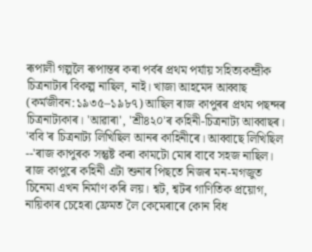ৰূপালী গল্পলৈ ৰূপান্তৰ কৰা পৰ্বৰ প্ৰথম পৰ্যায় সহিত্যকন্দ্ৰীক চিত্ৰনাট্যৰ বিকল্প নাছিল, নাই। খাজা আহমেদ আব্বাছ (কর্মজীবন:১৯৩৫–১৯৮৭) আছিল ৰাজ কাপুৰৰ প্ৰথম পছন্দৰ চিত্ৰনাট্যকাৰ। 'আৱাৰা', 'শ্ৰী৪২০'ৰ কহিনী-চিত্ৰনাট্য আব্বাছৰ। 'ববি'ৰ চিত্ৰনাট্য লিখিছিল আনৰ কাহিনীৰে। আব্বাছে লিখিছিল --'ৰাজ কাপুৰক সন্তুষ্ট কৰা কামটো মোৰ বাবে সহজ নাছিল। ৰাজ কাপুৰে কহিনী এটা শুনাৰ পিছতে নিজৰ মন-মগজুত চিনেমা এখন নিৰ্মাণ কৰি লয়। শ্বট, শ্বটৰ গাণিতিক প্ৰয়োগ, নায়িকাৰ চেহেৰা ফ্ৰেমত লৈ কেমেৰাৰে কোন বিধ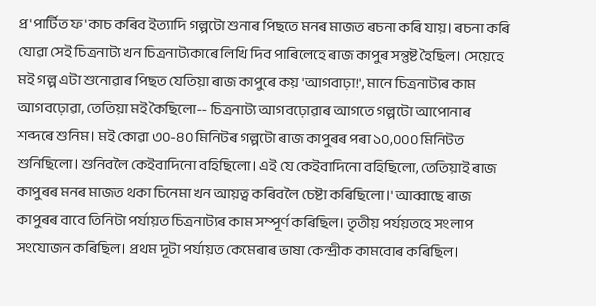প্ৰ'পাৰ্টিত ফ'কাচ কৰিব ইত্যাদি গল্পটো শুনাৰ পিছতে মনৰ মাজত ৰচনা কৰি যায়। ৰচনা কৰি যোৱা সেই চিত্ৰনাট্য খন চিত্ৰনাট্যকাৰে লিখি দিব পাৰিলেহে ৰাজ কাপুৰ সন্তুষ্ট হৈছিল। সেয়েহে মই গল্প এটা শুনোৱাৰ পিছত যেতিয়া ৰাজ কাপুৰে কয় 'আগবাঢ়া!', মানে চিত্ৰনাট্যৰ কাম আগবঢ়োৱা, তেতিয়া মই কৈছিলো-- চিত্ৰনাট্য আগবঢ়োৱাৰ আগতে গল্পটো আপোনাৰ শব্দৰে শুনিম। মই কোৱা ৩০-৪০ মিনিটৰ গল্পটো ৰাজ কাপুৰৰ পৰা ১০,০০০ মিনিটত শুনিছিলো। শুনিবলৈ কেইবাদিনো বহিছিলো। এই যে কেইবাদিনো বহিছিলো, তেতিয়াই ৰাজ কাপুৰৰ মনৰ মাজত থকা চিনেমা খন আয়ত্ব কৰিবলৈ চেষ্টা কৰিছিলো।' আব্বাছে ৰাজ কাপুৰৰ বাবে তিনিটা পৰ্যায়ত চিত্ৰনাট্যৰ কাম সম্পূৰ্ণ কৰিছিল। তৃতীয় পৰ্যয়তহে সংলাপ সংযোজন কৰিছিল। প্ৰথম দূটা পৰ্যায়ত কেমেৰাৰ ভাষা কেন্দ্ৰীক কামবোৰ কৰিছিল।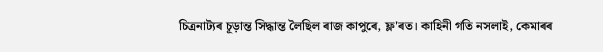চিত্ৰনাট্যৰ চূড়ান্ত সিদ্ধান্ত লৈছিল ৰাজ কাপুৰে, ফ্ল'ৰত। কাহিনী গতি নসলাই, কেমাৰৰ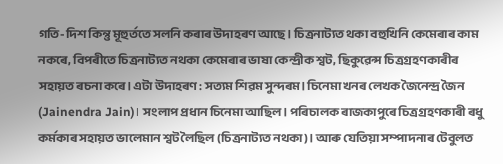গতি-দিশ কিন্তু মূহুৰ্ততে সলনি কৰাৰ উদাহৰণ আছে। চিত্ৰনাট্যত থকা বহুখিনি কেমেৰাৰ কাম নকৰে, বিপৰীতে চিত্ৰনাট্যত নথকা কেমেৰাৰ ভাষা কেন্দ্ৰীক শ্বট, ছিকুৱেন্স চিত্ৰগ্ৰহণকাৰীৰ সহায়ত ৰচনা কৰে। এটা উদাহৰণ : সত্যম শিৱম সুন্দৰম। চিনেমা খনৰ লেখক জৈনেন্দ্র জৈন (Jainendra Jain)। সংলাপ প্ৰধান চিনেমা আছিল। পৰিচালক ৰাজকাপুৰে চিত্ৰগ্ৰহণকাৰী ৰধু কর্মকাৰ সহায়ত ভালেমান শ্বট লৈছিল (চিত্ৰনাট্যত নথকা)। আৰু যেতিয়া সম্পাদনাৰ টেবুলত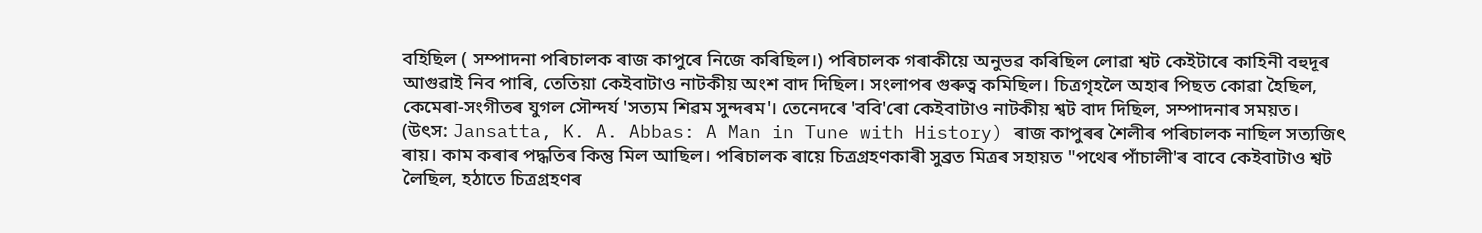বহিছিল ( সম্পাদনা পৰিচালক ৰাজ কাপুৰে নিজে কৰিছিল।) পৰিচালক গৰাকীয়ে অনুভৱ কৰিছিল লোৱা শ্বট কেইটাৰে কাহিনী বহুদূৰ আগুৱাই নিব পাৰি, তেতিয়া কেইবাটাও নাটকীয় অংশ বাদ দিছিল। সংলাপৰ গুৰুত্ব কমিছিল। চিত্ৰগৃহলৈ অহাৰ পিছত কোৱা হৈছিল, কেমেৰা-সংগীতৰ যুগল সৌন্দৰ্য 'সত্যম শিৱম সুন্দৰম'। তেনেদৰে 'ববি'ৰো কেইবাটাও নাটকীয় শ্বট বাদ দিছিল, সম্পাদনাৰ সময়ত। (উৎস: Jansatta, K. A. Abbas: A Man in Tune with History) ৰাজ কাপুৰৰ শৈলীৰ পৰিচালক নাছিল সত্যজিৎ ৰায়। কাম কৰাৰ পদ্ধতিৰ কিন্তু মিল আছিল। পৰিচালক ৰায়ে চিত্ৰগ্ৰহণকাৰী সুব্রত মিত্রৰ সহায়ত "পথেৰ পাঁচালী'ৰ বাবে কেইবাটাও শ্বট লৈছিল, হঠাতে চিত্ৰগ্ৰহণৰ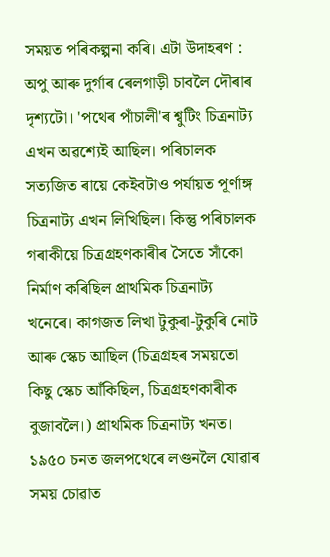সময়ত পৰিকল্পনা কৰি। এটা উদাহৰণ : অপু আৰু দুর্গাৰ ৰেলগাড়ী চাবলৈ দৌৰাৰ দৃশ্যটো। 'পথেৰ পাঁচালী'ৰ শ্বুটিং চিত্ৰনাট্য এখন অৱশ্যেই আছিল। পৰিচালক সত্যজিত ৰায়ে কেইবটাও পৰ্যায়ত পূর্ণাঙ্গ চিত্রনাট্য এখন লিখিছিল। কিন্তু পৰিচালক গৰাকীয়ে চিত্ৰগ্ৰহণকাৰীৰ সৈতে সাঁকো নিৰ্মাণ কৰিছিল প্ৰাথমিক চিত্ৰনাট্য খনেৰে। কাগজত লিখা টুকুৰা-টুকুৰি নোট আৰু স্কেচ আছিল (চিত্ৰগ্ৰহৰ সময়তো কিছু স্কেচ আঁকিছিল, চিত্ৰগ্ৰহণকাৰীক বুজাবলৈ।) প্ৰাথমিক চিত্ৰনাট্য খনত। ১৯৫০ চনত জলপথেৰে লণ্ডনলৈ যোৱাৰ সময় চোৱাত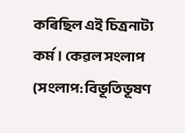কৰিছিল এই চিত্ৰনাট্য কৰ্ম। কেৱল সংলাপ (সংলাপ: বিভূতিভূষণ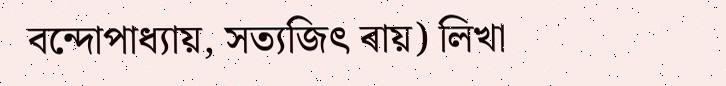বন্দোপাধ্যায়, সত্যজিৎ ৰায়) লিখা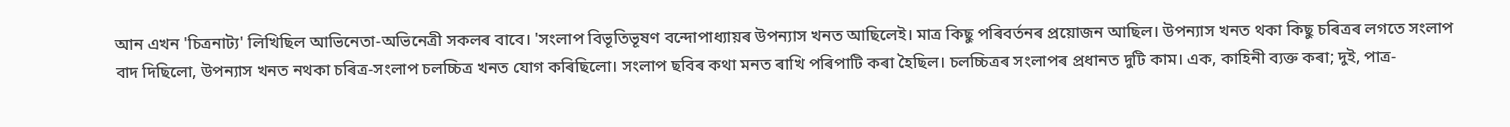আন এখন 'চিত্ৰনাট্য' লিখিছিল আভিনেতা-অভিনেত্ৰী সকলৰ বাবে। 'সংলাপ বিভূতিভূষণ বন্দোপাধ্যায়ৰ উপন্যাস খনত আছিলেই। মাত্ৰ কিছু পৰিবৰ্তনৰ প্ৰয়োজন আছিল। উপন্যাস খনত থকা কিছু চৰিত্ৰৰ লগতে সংলাপ বাদ দিছিলো, উপন্যাস খনত নথকা চৰিত্ৰ-সংলাপ চলচ্চিত্ৰ খনত যোগ কৰিছিলো। সংলাপ ছবিৰ কথা মনত ৰাখি পৰিপাটি কৰা হৈছিল। চলচ্চিত্ৰৰ সংলাপৰ প্রধানত দুটি কাম। এক, কাহিনী ব্যক্ত কৰা; দুই, পাত্র-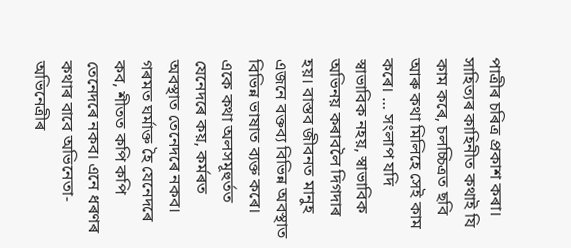পাত্রীৰ চৰিত্র প্রকাশ কৰা। সাহিত্যৰ কাহিনীত কথাই যি কাম কৰে, চলচ্চিত্ৰত ছবি আৰু কথা মিলিহে সেই কাম কৰে। … সংলাপ যদি স্বাভাবিক নহয়, স্বাভাবিক অভিনয় কৰাবলৈ দিগদাৰ হয়। বাস্তব জীবনত মানুহ এজনে বক্তব্য বিভিন্ন অবস্থাত বিভিন্ন ভাষাত ব্যক্ত কৰে। একে কথা অলসমূহুর্তত যেনেদৰে কয়, কর্মৰত অবস্থাত তেনেদৰে নকব। গৰমত ঘর্মাক্ত হৈ যেনেদৰে কব, শীতত কপি কপি তেনেদৰে নকব। এনে ধৰণৰ কথাৰ বাবে অভিনেতা-অভিনেত্ৰীৰ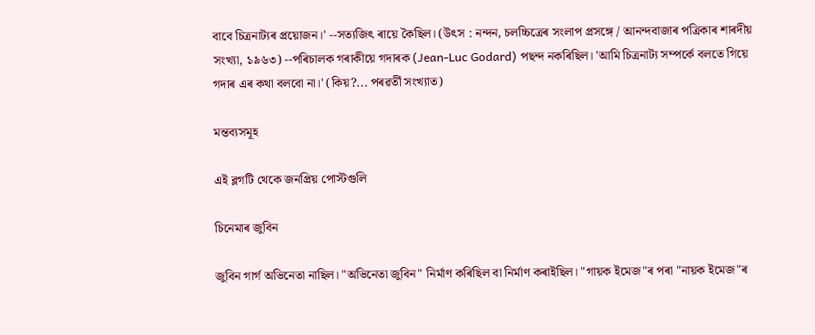বাবে চিত্ৰনাট্যৰ প্ৰয়োজন।' --সত্যজিৎ ৰায়ে কৈছিল। (উৎস : নন্দন, চলচ্চিত্রেৰ সংলাপ প্রসঙ্গে / আনন্দবাজাৰ পত্রিকাৰ শাৰদীয় সংখ্যা, ১৯৬৩) --পৰিচালক গৰাকীয়ে গদাৰক (Jean-Luc Godard) পছন্দ নকৰিছিল। 'আমি চিত্রনাট্য সম্পর্কে বলতে গিয়ে গদাৰ এৰ কথা বলবো না।' (কিয়?... পৰৱৰ্তী সংখ্যাত)

মন্তব্যসমূহ

এই ব্লগটি থেকে জনপ্রিয় পোস্টগুলি

চিনেমাৰ জুবিন

জুবিন গাৰ্গ অভিনেতা নাছিল। "অভিনেতা জুবিন" নিৰ্মাণ কৰিছিল বা নিৰ্মাণ কৰাইছিল। "গায়ক ইমেজ"ৰ পৰা "নায়ক ইমেজ"ৰ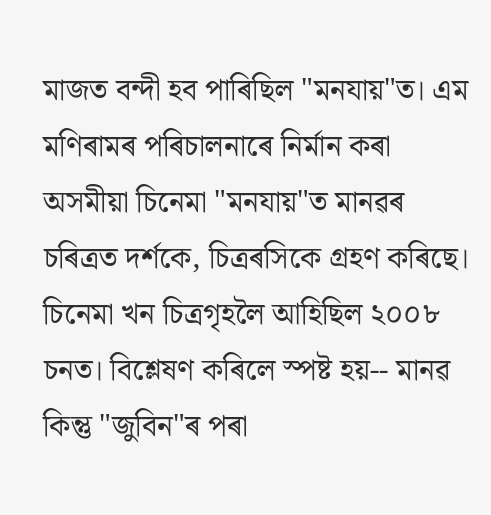মাজত বন্দী হব পাৰিছিল "মনযায়"ত। এম মণিৰামৰ পৰিচালনাৰে নিৰ্মান কৰা অসমীয়া চিনেমা "মনযায়"ত মানৱৰ চৰিত্ৰত দৰ্শকে, চিত্ৰৰসিকে গ্ৰহণ কৰিছে। চিনেমা খন চিত্ৰগৃহলৈ আহিছিল ২০০৮ চনত। বিশ্লেষণ কৰিলে স্পষ্ট হয়-- মানৱ কিন্তু "জুবিন"ৰ পৰা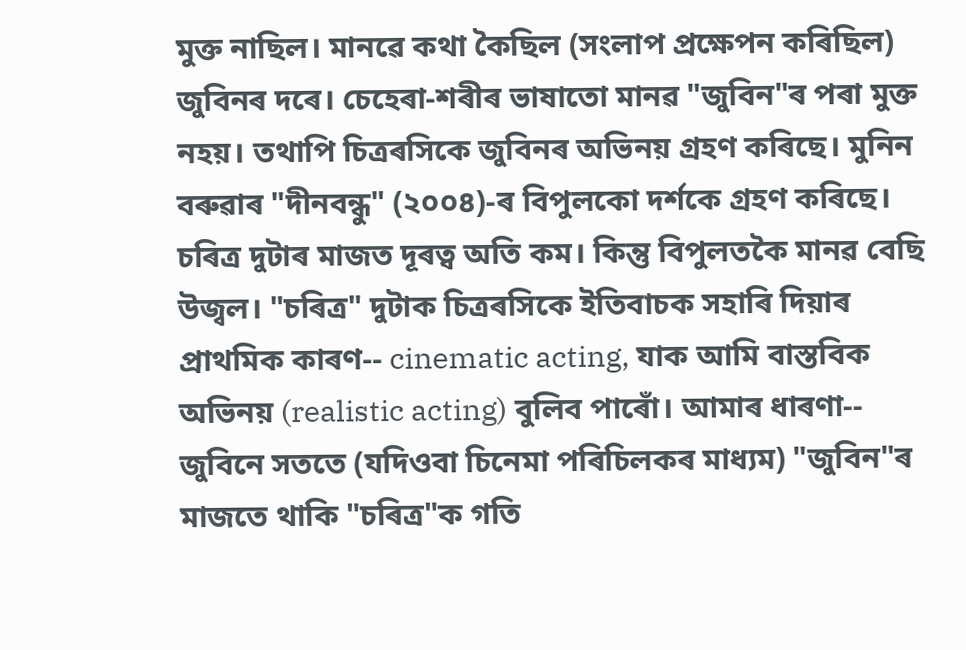মুক্ত নাছিল। মানৱে কথা কৈছিল (সংলাপ প্ৰক্ষেপন কৰিছিল) জুবিনৰ দৰে। চেহেৰা-শৰীৰ ভাষাতো মানৱ "জুবিন"ৰ পৰা মুক্ত নহয়। তথাপি চিত্ৰৰসিকে জুবিনৰ অভিনয় গ্ৰহণ কৰিছে। মুনিন বৰুৱাৰ "দীনবন্ধু" (২০০৪)-ৰ বিপুলকো দৰ্শকে গ্ৰহণ কৰিছে। চৰিত্ৰ দুটাৰ মাজত দূৰত্ব অতি কম। কিন্তু বিপুলতকৈ মানৱ বেছি উজ্বল। "চৰিত্ৰ" দুটাক চিত্ৰৰসিকে ইতিবাচক সহাৰি দিয়াৰ প্ৰাথমিক কাৰণ-- cinematic acting, যাক আমি বাস্তবিক অভিনয় (realistic acting) বুলিব পাৰোঁ। আমাৰ ধাৰণা-- জুবিনে সততে (যদিওবা চিনেমা পৰিচিলকৰ মাধ্যম) "জুবিন"ৰ মাজতে থাকি "চৰিত্ৰ"ক গতি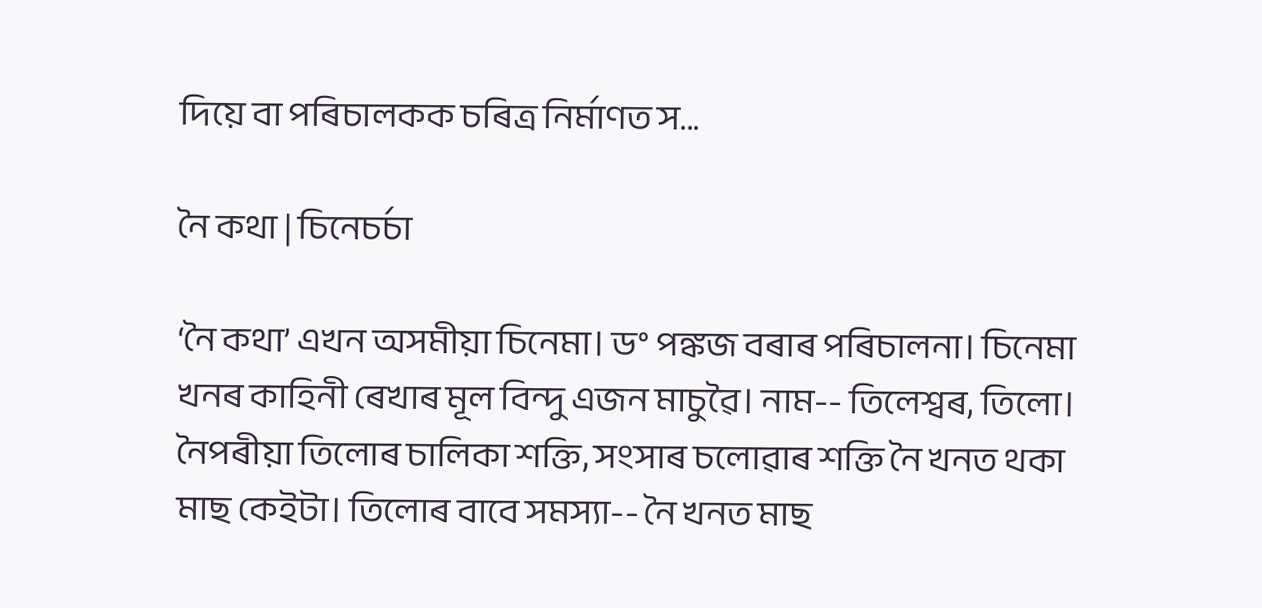দিয়ে বা পৰিচালকক চৰিত্ৰ নিৰ্মাণত স...

নৈ কথা | চিনেচৰ্চা

‘নৈ কথা’ এখন অসমীয়া চিনেমা। ড° পঙ্কজ বৰাৰ পৰিচালনা। চিনেমা খনৰ কাহিনী ৰেখাৰ মূল বিন্দু এজন মাচুৱৈ। নাম-- তিলেশ্বৰ, তিলো। নৈপৰীয়া তিলোৰ চালিকা শক্তি, সংসাৰ চলোৱাৰ শক্তি নৈ খনত থকা মাছ কেইটা। তিলোৰ বাবে সমস্যা-- নৈ খনত মাছ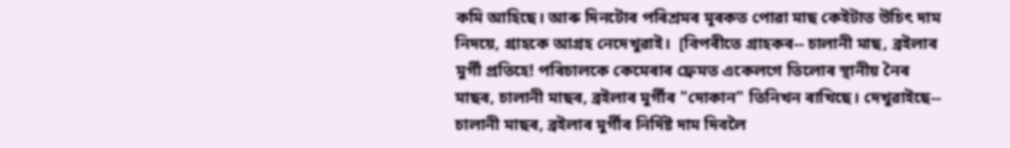কমি আহিছে। আৰু দিনটোৰ পৰিশ্ৰমৰ মূৰকত পোৱা মাছ কেইটাত উচিৎ দাম নিদয়ে, গ্ৰাহকে আগ্ৰহ নেদেখুৱাই।  [বিপৰীতে গ্ৰাহকৰ-- চালানী মাছ, ব্ৰইলাৰ মুৰ্গী প্ৰতিহে! পৰিচালকে কেমেৰাৰ ফ্ৰেমত একেলগে তিলোৰ স্থানীয় নৈৰ মাছৰ, চালানী মাছৰ, ব্ৰইলাৰ মুৰ্গীৰ "দোকান" তিনিখন ৰাখিছে। দেখুৱাইছে-- চালানী মাছৰ, ব্ৰইলাৰ মুৰ্গীৰ নিৰ্দিষ্ট দাম দিবলৈ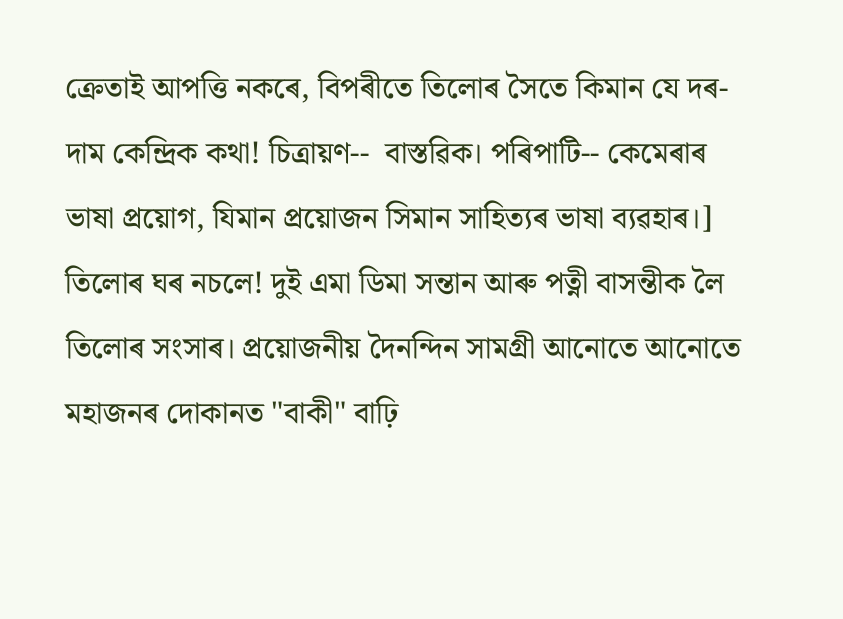ক্ৰেতাই আপত্তি নকৰে, বিপৰীতে তিলোৰ সৈতে কিমান যে দৰ-দাম কেন্দ্ৰিক কথা! চিত্ৰায়ণ--  বাস্তৱিক। পৰিপাটি-- কেমেৰাৰ ভাষা প্ৰয়োগ, যিমান প্ৰয়োজন সিমান সাহিত্যৰ ভাষা ব্যৱহাৰ।]  তিলোৰ ঘৰ নচলে! দুই এমা ডিমা সন্তান আৰু পত্নী বাসন্তীক লৈ তিলোৰ সংসাৰ। প্ৰয়োজনীয় দৈনন্দিন সামগ্ৰী আনোতে আনোতে মহাজনৰ দোকানত "বাকী" বাঢ়ি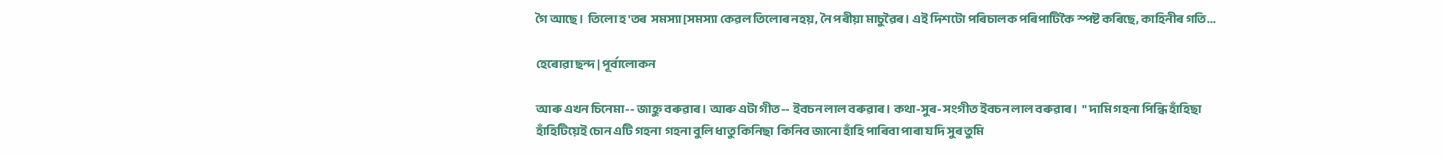গৈ আছে।  তিলো হ'তৰ  সমস্যা [সমস্যা কেৱল তিলোৰ নহয়, নৈ পৰীয়া মাচুৱৈৰ। এই দিশটো পৰিচালক পৰিপাটিকৈ স্পষ্ট কৰিছে, কাহিনীৰ গতি...

হেৰোৱা ছন্দ | পূৰ্বালোকন

আৰু এখন চিনেমা-- জাহ্নু বৰুৱাৰ। আৰু এটা গীত-- ইবচন লাল বৰুৱাৰ। কথা-সুৰ-সংগীত ইবচন লাল বৰুৱাৰ।  " দামি গহনা পিন্ধি হাঁহিছা  হাঁহিটিয়েই চোন এটি গহনা  গহনা বুলি ধাতু কিনিছা  কিনিব জানো হাঁহি পাৰিবা পাৰা যদি সুৰ তুমি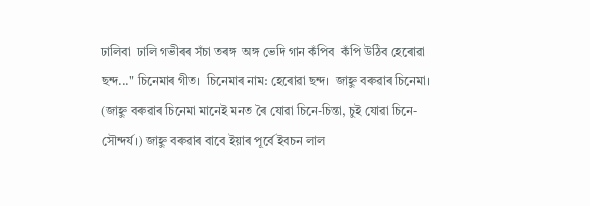ঢালিবা  ঢালি গভীৰৰ সঁচা তৰঙ্গ  অঙ্গ ভেদি গান কঁপিব  কঁপি উঠিব হেৰোৱা ছন্দ..." চিনেমাৰ গীত।  চিনেমাৰ নাম: হেৰোৱা ছন্দ।  জাহ্নু বৰুৱাৰ চিনেমা। (জাহ্নু বৰুৱাৰ চিনেমা মানেই মনত ৰৈ যোৱা চিনে-চিন্তা, চুই যোৱা চিনে-সৌন্দৰ্য।) জাহ্নু বৰুৱাৰ বাবে ইয়াৰ পূৰ্বে ইবচন লাল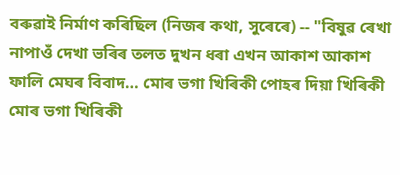বৰুৱাই নিৰ্মাণ কৰিছিল (নিজৰ কথা, সুৰেৰে) -- "বিষুৱ ৰেখা নাপাওঁ দেখা ভৰিৰ তলত দুখন ধৰা এখন আকাশ আকাশ ফালি মেঘৰ বিবাদ… মোৰ ভগা খিৰিকী পোহৰ দিয়া খিৰিকী মোৰ ভগা খিৰিকী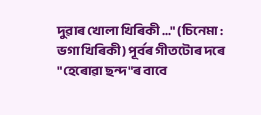দুৱাৰ খোলা খিৰিকী …" (চিনেমা : ভগা খিৰিকী) পূৰ্বৰ গীতটোৰ দৰে "হেৰোৱা ছন্দ"ৰ বাবে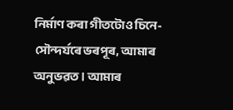নিৰ্মাণ কৰা গীতটোও চিনে-সৌন্দৰ্যৰে ভৰপূৰ, আমাৰ অনুভৱত। আমাৰ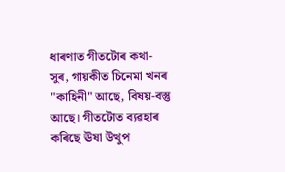ধাৰণাত গীতটোৰ কথা-সুৰ, গায়কীত চিনেমা খনৰ "কাহিনী" আছে, বিষয়-বস্তু আছে। গীতটোত ব্যৱহাৰ কৰিছে ঊষা উত্থুপ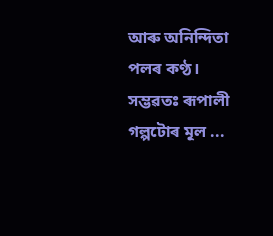আৰু অনিন্দিতা পলৰ কণ্ঠ। সম্ভৱতঃ ৰূপালী গল্পটোৰ মূল ...